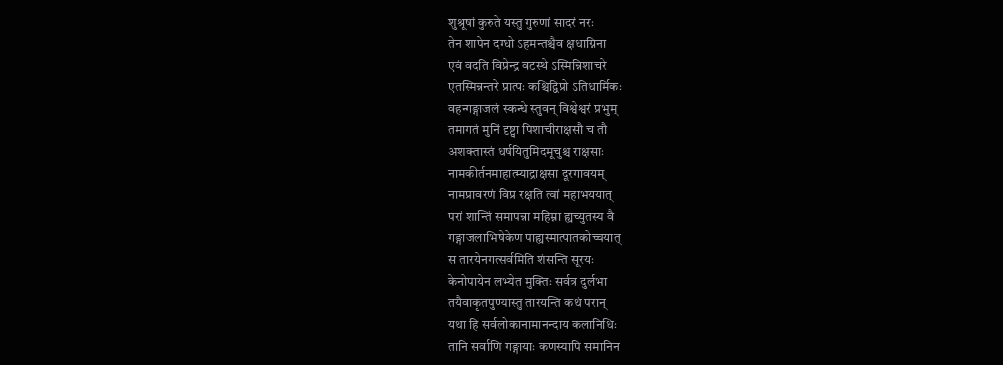शुश्रूषां कुरुते यस्तु गुरुणां सादरं नरः
तेन शापेन दग्धो ऽहमन्तश्चैव क्षधाग्निना
एवं वदति विप्रेन्द्र वटस्थे ऽस्मिन्निशाचरे
एतस्मिन्नन्तरे प्रात्पः कश्चिद्विप्रो ऽतिधार्मिकः
वहन्गङ्गाजलं स्कन्धे स्तुवन् विश्वेश्वरं प्रभुम्
तमागतं मुनिं दृष्ट्वा पिशाचीराक्षसौ च तौ
अशक्तास्तं धर्षयितुमिदमूचुश्च राक्षसाः
नामकीर्तनमाहात्म्याद्राक्षसा दूरगावयम्
नामप्रावरणं विप्र रक्षति त्वां महाभययात्
परां शान्तिं समापन्ना महिम्ना ह्यच्युतस्य वै
गङ्गाजलाभिषेकेण पाह्यस्मात्पातकोच्चयात्
स तारयेनगत्सर्वमिति शंसन्ति सूरयः
केनोपायेन लभ्येत मुक्तिः सर्वत्र दुर्लभा
तयैवाकृतपुण्यास्तु तारयन्ति कथं परान्
यथा हि सर्वलोकानामानन्दाय कलानिधिः
तानि सर्वाणि गङ्गायाः कणस्यापि समानिन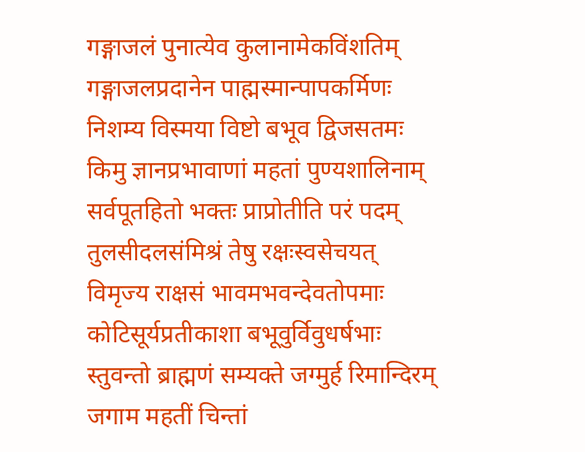गङ्गाजलं पुनात्येव कुलानामेकविंशतिम्
गङ्गाजलप्रदानेन पाह्मस्मान्पापकर्मिणः
निशम्य विस्मया विष्टो बभूव द्विजसतमः
किमु ज्ञानप्रभावाणां महतां पुण्यशालिनाम्
सर्वपूतहितो भक्तः प्राप्रोतीति परं पदम्
तुलसीदलसंमिश्रं तेषु रक्षःस्वसेचयत्
विमृज्य राक्षसं भावमभवन्देवतोपमाः
कोटिसूर्यप्रतीकाशा बभूवुर्विवुधर्षभाः
स्तुवन्तो ब्राह्मणं सम्यक्ते जग्मुर्ह रिमान्दिरम्
जगाम महतीं चिन्तां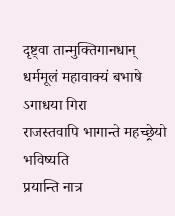दृष्ट्वा तान्मुक्तिगानधान्
धर्ममूलं महावाक्यं बभाषे ऽगाधया गिरा
राजस्तवापि भागान्ते महच्छ्रेयो भविष्यति
प्रयान्ति नात्र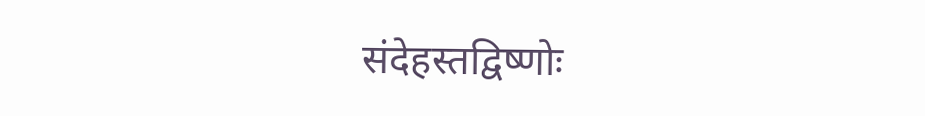संदेहस्तद्विष्णोः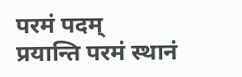परमं पदम्
प्रयान्ति परमं स्थानं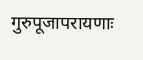गुरुपूजापरायणाः